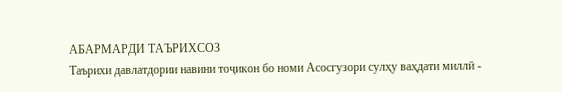АБАРМАРДИ ТАЪРИХСОЗ
Таърихи давлатдории навини тоҷикон бо номи Асосгузори сулҳу ваҳдати миллӣ -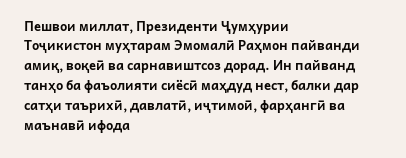Пешвои миллат, Президенти Ҷумҳурии Тоҷикистон муҳтарам Эмомалӣ Раҳмон пайванди амиқ, воқеӣ ва сарнавиштсоз дорад. Ин пайванд танҳо ба фаъолияти сиёсӣ маҳдуд нест, балки дар сатҳи таърихӣ, давлатӣ, иҷтимоӣ, фарҳангӣ ва маънавӣ ифода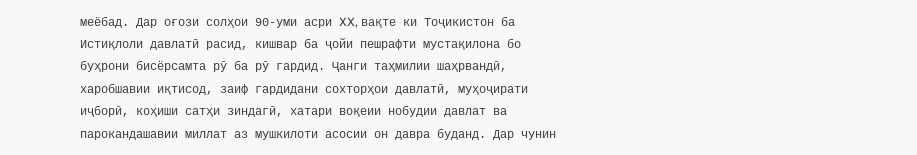меёбад. Дар оғози солҳои 90-уми асри XX, вақте ки Тоҷикистон ба Истиқлоли давлатӣ расид, кишвар ба ҷойи пешрафти мустақилона бо буҳрони бисёрсамта рӯ ба рӯ гардид. Ҷанги таҳмилии шаҳрвандӣ, харобшавии иқтисод, заиф гардидани сохторҳои давлатӣ, муҳоҷирати иҷборӣ, коҳиши сатҳи зиндагӣ, хатари воқеии нобудии давлат ва парокандашавии миллат аз мушкилоти асосии он давра буданд. Дар чунин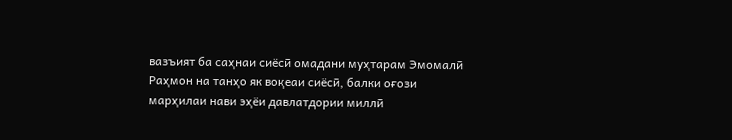вазъият ба саҳнаи сиёсӣ омадани муҳтарам Эмомалӣ Раҳмон на танҳо як воқеаи сиёсӣ, балки оғози марҳилаи нави эҳёи давлатдории миллӣ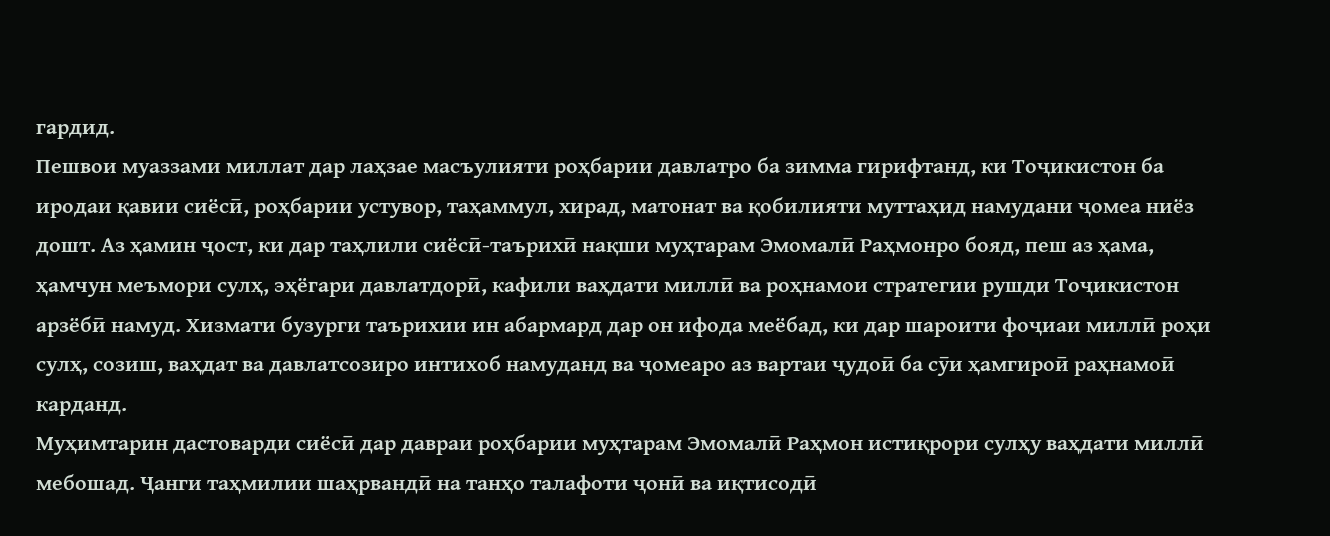гардид.
Пешвои муаззами миллат дар лаҳзае масъулияти роҳбарии давлатро ба зимма гирифтанд, ки Тоҷикистон ба иродаи қавии сиёсӣ, роҳбарии устувор, таҳаммул, хирад, матонат ва қобилияти муттаҳид намудани ҷомеа ниёз дошт. Аз ҳамин ҷост, ки дар таҳлили сиёсӣ-таърихӣ нақши муҳтарам Эмомалӣ Раҳмонро бояд, пеш аз ҳама, ҳамчун меъмори сулҳ, эҳёгари давлатдорӣ, кафили ваҳдати миллӣ ва роҳнамои стратегии рушди Тоҷикистон арзёбӣ намуд. Хизмати бузурги таърихии ин абармард дар он ифода меёбад, ки дар шароити фоҷиаи миллӣ роҳи сулҳ, созиш, ваҳдат ва давлатсозиро интихоб намуданд ва ҷомеаро аз вартаи ҷудоӣ ба сӯи ҳамгироӣ раҳнамоӣ карданд.
Муҳимтарин дастоварди сиёсӣ дар давраи роҳбарии муҳтарам Эмомалӣ Раҳмон истиқрори сулҳу ваҳдати миллӣ мебошад. Ҷанги таҳмилии шаҳрвандӣ на танҳо талафоти ҷонӣ ва иқтисодӣ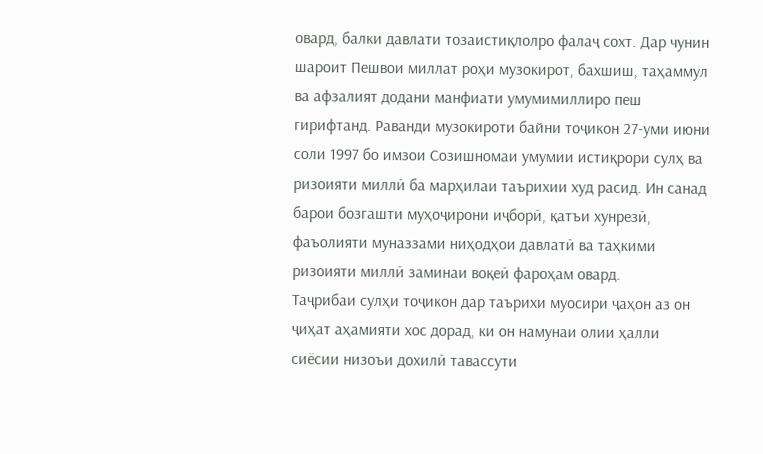овард, балки давлати тозаистиқлолро фалаҷ сохт. Дар чунин шароит Пешвои миллат роҳи музокирот, бахшиш, таҳаммул ва афзалият додани манфиати умумимиллиро пеш гирифтанд. Раванди музокироти байни тоҷикон 27-уми июни соли 1997 бо имзои Созишномаи умумии истиқрори сулҳ ва ризоияти миллӣ ба марҳилаи таърихии худ расид. Ин санад барои бозгашти муҳоҷирони иҷборӣ, қатъи хунрезӣ, фаъолияти муназзами ниҳодҳои давлатӣ ва таҳкими ризоияти миллӣ заминаи воқеӣ фароҳам овард.
Таҷрибаи сулҳи тоҷикон дар таърихи муосири ҷаҳон аз он ҷиҳат аҳамияти хос дорад, ки он намунаи олии ҳалли сиёсии низоъи дохилӣ тавассути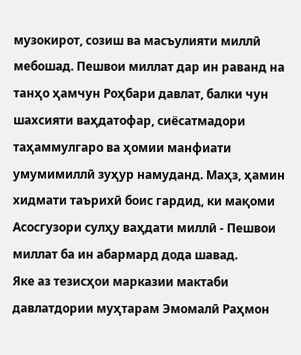музокирот, созиш ва масъулияти миллӣ мебошад. Пешвои миллат дар ин раванд на танҳо ҳамчун Роҳбари давлат, балки чун шахсияти ваҳдатофар, сиёсатмадори таҳаммулгаро ва ҳомии манфиати умумимиллӣ зуҳур намуданд. Маҳз, ҳамин хидмати таърихӣ боис гардид, ки мақоми Асосгузори сулҳу ваҳдати миллӣ - Пешвои миллат ба ин абармард дода шавад.
Яке аз тезисҳои марказии мактаби давлатдории муҳтарам Эмомалӣ Раҳмон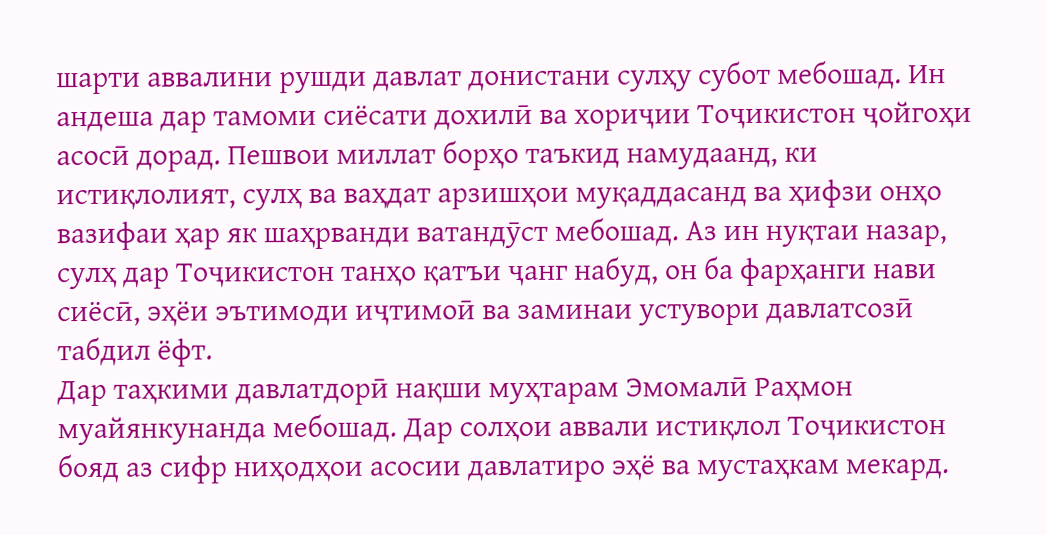шарти аввалини рушди давлат донистани сулҳу субот мебошад. Ин андеша дар тамоми сиёсати дохилӣ ва хориҷии Тоҷикистон ҷойгоҳи асосӣ дорад. Пешвои миллат борҳо таъкид намудаанд, ки истиқлолият, сулҳ ва ваҳдат арзишҳои муқаддасанд ва ҳифзи онҳо вазифаи ҳар як шаҳрванди ватандӯст мебошад. Аз ин нуқтаи назар, сулҳ дар Тоҷикистон танҳо қатъи ҷанг набуд, он ба фарҳанги нави сиёсӣ, эҳёи эътимоди иҷтимоӣ ва заминаи устувори давлатсозӣ табдил ёфт.
Дар таҳкими давлатдорӣ нақши муҳтарам Эмомалӣ Раҳмон муайянкунанда мебошад. Дар солҳои аввали истиқлол Тоҷикистон бояд аз сифр ниҳодҳои асосии давлатиро эҳё ва мустаҳкам мекард.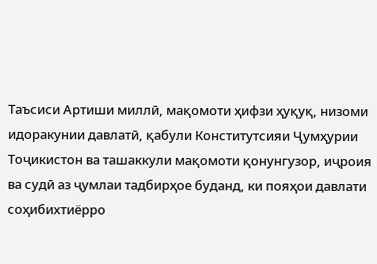Таъсиси Артиши миллӣ, мақомоти ҳифзи ҳуқуқ, низоми идоракунии давлатӣ, қабули Конститутсияи Ҷумҳурии Тоҷикистон ва ташаккули мақомоти қонунгузор, иҷроия ва судӣ аз ҷумлаи тадбирҳое буданд, ки пояҳои давлати соҳибихтиёрро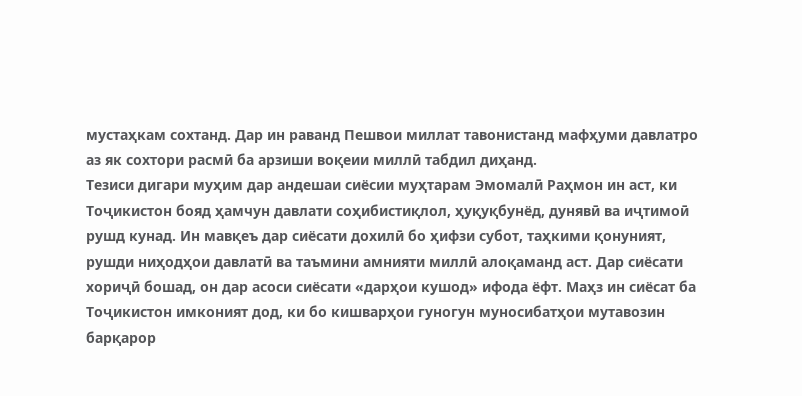мустаҳкам сохтанд. Дар ин раванд Пешвои миллат тавонистанд мафҳуми давлатро аз як сохтори расмӣ ба арзиши воқеии миллӣ табдил диҳанд.
Тезиси дигари муҳим дар андешаи сиёсии муҳтарам Эмомалӣ Раҳмон ин аст, ки Тоҷикистон бояд ҳамчун давлати соҳибистиқлол, ҳуқуқбунёд, дунявӣ ва иҷтимоӣ рушд кунад. Ин мавқеъ дар сиёсати дохилӣ бо ҳифзи субот, таҳкими қонуният, рушди ниҳодҳои давлатӣ ва таъмини амнияти миллӣ алоқаманд аст. Дар сиёсати хориҷӣ бошад, он дар асоси сиёсати «дарҳои кушод» ифода ёфт. Маҳз ин сиёсат ба Тоҷикистон имконият дод, ки бо кишварҳои гуногун муносибатҳои мутавозин барқарор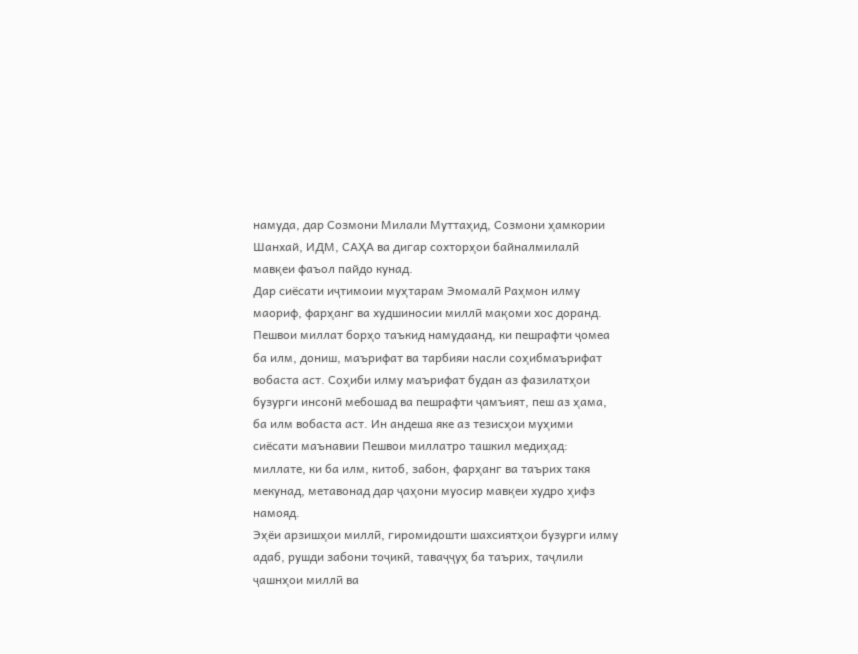намуда, дар Созмони Милали Муттаҳид, Созмони ҳамкории Шанхай, ИДМ, САҲА ва дигар сохторҳои байналмилалӣ мавқеи фаъол пайдо кунад.
Дар сиёсати иҷтимоии муҳтарам Эмомалӣ Раҳмон илму маориф, фарҳанг ва худшиносии миллӣ мақоми хос доранд. Пешвои миллат борҳо таъкид намудаанд, ки пешрафти ҷомеа ба илм, дониш, маърифат ва тарбияи насли соҳибмаърифат вобаста аст. Соҳиби илму маърифат будан аз фазилатҳои бузурги инсонӣ мебошад ва пешрафти ҷамъият, пеш аз ҳама, ба илм вобаста аст. Ин андеша яке аз тезисҳои муҳими сиёсати маънавии Пешвои миллатро ташкил медиҳад: миллате, ки ба илм, китоб, забон, фарҳанг ва таърих такя мекунад, метавонад дар ҷаҳони муосир мавқеи худро ҳифз намояд.
Эҳёи арзишҳои миллӣ, гиромидошти шахсиятҳои бузурги илму адаб, рушди забони тоҷикӣ, таваҷҷуҳ ба таърих, таҷлили ҷашнҳои миллӣ ва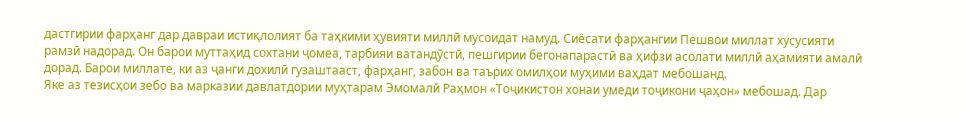дастгирии фарҳанг дар давраи истиқлолият ба таҳкими ҳувияти миллӣ мусоидат намуд. Сиёсати фарҳангии Пешвои миллат хусусияти рамзӣ надорад. Он барои муттаҳид сохтани ҷомеа, тарбияи ватандӯстӣ, пешгирии бегонапарастӣ ва ҳифзи асолати миллӣ аҳамияти амалӣ дорад. Барои миллате, ки аз ҷанги дохилӣ гузаштааст, фарҳанг, забон ва таърих омилҳои муҳими ваҳдат мебошанд.
Яке аз тезисҳои зебо ва марказии давлатдории муҳтарам Эмомалӣ Раҳмон «Тоҷикистон хонаи умеди тоҷикони ҷаҳон» мебошад. Дар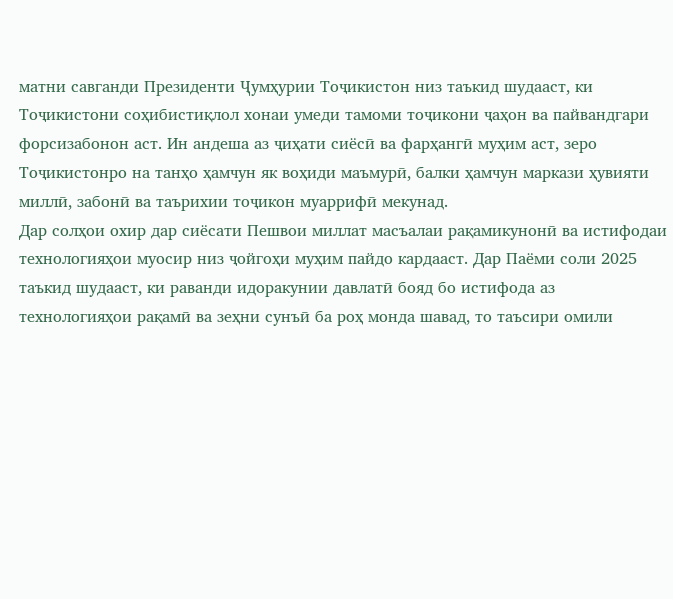матни савганди Президенти Ҷумҳурии Тоҷикистон низ таъкид шудааст, ки Тоҷикистони соҳибистиқлол хонаи умеди тамоми тоҷикони ҷаҳон ва пайвандгари форсизабонон аст. Ин андеша аз ҷиҳати сиёсӣ ва фарҳангӣ муҳим аст, зеро Тоҷикистонро на танҳо ҳамчун як воҳиди маъмурӣ, балки ҳамчун маркази ҳувияти миллӣ, забонӣ ва таърихии тоҷикон муаррифӣ мекунад.
Дар солҳои охир дар сиёсати Пешвои миллат масъалаи рақамикунонӣ ва истифодаи технологияҳои муосир низ ҷойгоҳи муҳим пайдо кардааст. Дар Паёми соли 2025 таъкид шудааст, ки раванди идоракунии давлатӣ бояд бо истифода аз технологияҳои рақамӣ ва зеҳни сунъӣ ба роҳ монда шавад, то таъсири омили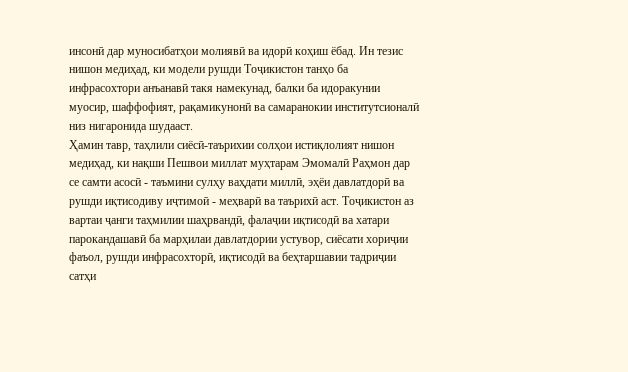инсонӣ дар муносибатҳои молиявӣ ва идорӣ коҳиш ёбад. Ин тезис нишон медиҳад, ки модели рушди Тоҷикистон танҳо ба инфрасохтори анъанавӣ такя намекунад, балки ба идоракунии муосир, шаффофият, рақамикунонӣ ва самаранокии институтсионалӣ низ нигаронида шудааст.
Ҳамин тавр, таҳлили сиёсӣ-таърихии солҳои истиқлолият нишон медиҳад, ки нақши Пешвои миллат муҳтарам Эмомалӣ Раҳмон дар се самти асосӣ - таъмини сулҳу ваҳдати миллӣ, эҳёи давлатдорӣ ва рушди иқтисодиву иҷтимоӣ - меҳварӣ ва таърихӣ аст. Тоҷикистон аз вартаи ҷанги таҳмилии шаҳрвандӣ, фалаҷии иқтисодӣ ва хатари парокандашавӣ ба марҳилаи давлатдории устувор, сиёсати хориҷии фаъол, рушди инфрасохторӣ, иқтисодӣ ва беҳтаршавии тадриҷии сатҳи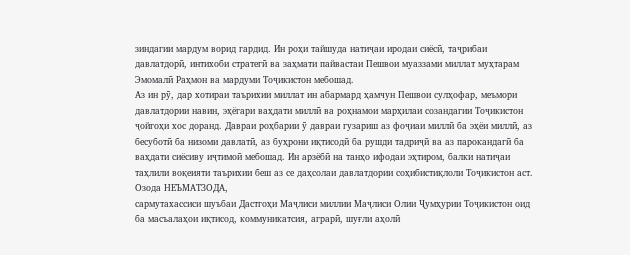зиндагии мардум ворид гардид. Ин роҳи тайшуда натиҷаи иродаи сиёсӣ, таҷрибаи давлатдорӣ, интихоби стратегӣ ва заҳмати пайвастаи Пешвои муаззами миллат муҳтарам Эмомалӣ Раҳмон ва мардуми Тоҷикистон мебошад.
Аз ин рӯ, дар хотираи таърихии миллат ин абармард ҳамчун Пешвои сулҳофар, меъмори давлатдории навин, эҳёгари ваҳдати миллӣ ва роҳнамои марҳилаи созандагии Тоҷикистон ҷойгоҳи хос доранд. Давраи роҳбарии ӯ давраи гузариш аз фоҷиаи миллӣ ба эҳёи миллӣ, аз бесуботӣ ба низоми давлатӣ, аз буҳрони иқтисодӣ ба рушди тадриҷӣ ва аз парокандагӣ ба ваҳдати сиёсиву иҷтимоӣ мебошад. Ин арзёбӣ на танҳо ифодаи эҳтиром, балки натиҷаи таҳлили воқеияти таърихии беш аз се даҳсолаи давлатдории соҳибистиқлоли Тоҷикистон аст.
Озода НЕЪМАТЗОДА,
сармутахассиси шуъбаи Дастгоҳи Маҷлиси миллии Маҷлиси Олии Ҷумҳурии Тоҷикистон оид ба масъалаҳои иқтисод, коммуникатсия, аграрӣ, шуғли аҳолӣ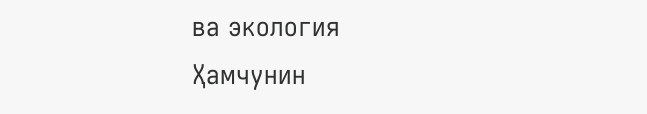ва экология
Ҳамчунин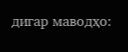дигар маводҳо: